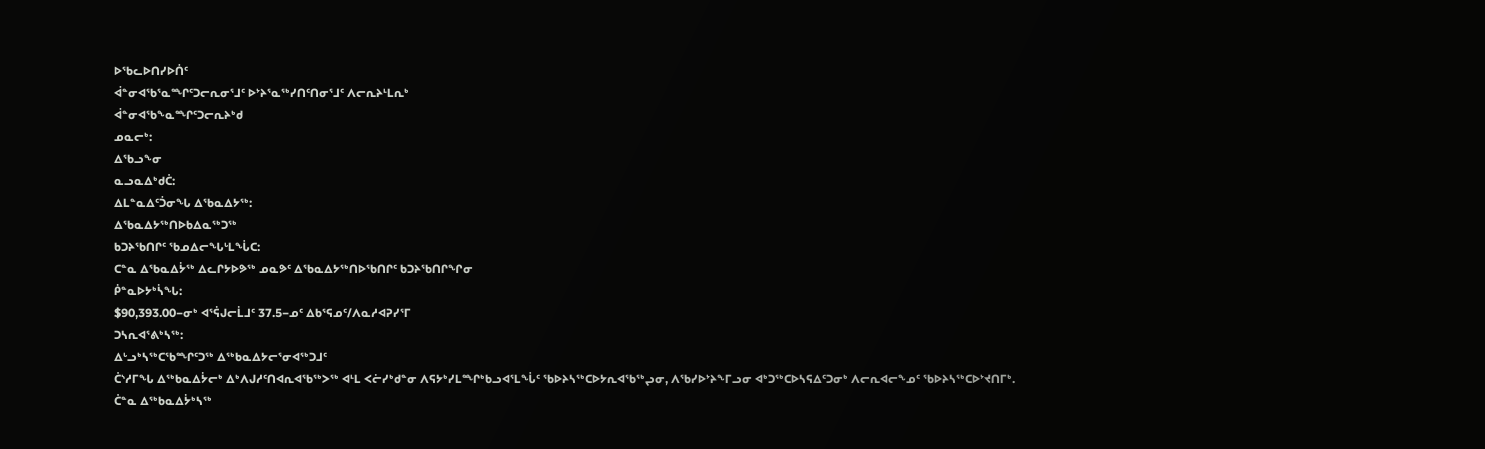ᐅᖃᓚᐅᑎᓯᐅᑏᑦ
ᐋᓐᓂᐊᖃᕐᓇᙱᑦᑐᓕᕆᓂᕐᒧᑦ ᐅᔾᔨᕐᓇᖅᓯᑎᑦᑎᓂᕐᒧᑦ ᐱᓕᕆᔨᒻᒪᕆᒃ
ᐋᓐᓂᐊᖃᖕᓇᙱᑦᑐᓕᕆᔨᒃᑯ
ᓄᓇᓕᒃ:
ᐃᖃᓗᖕᓂ
ᓇᓗᓇᐃᒃᑯᑖ:
ᐃᒪᓐᓇᐃᑦᑑᓂᖓ ᐃᖃᓇᐃᔭᖅ:
ᐃᖃᓇᐃᔭᖅᑎᐅᑲᐃᓇᖅᑐᖅ
ᑲᑐᔨᖃᑎᒋᑦ ᖃᓄᐃᓕᖓᒡᒪᖔᑕ:
ᑕᓐᓇ ᐃᖃᓇᐃᔮᖅ ᐃᓚᒋᔭᐅᕗᖅ ᓄᓇᕗᑦ ᐃᖃᓇᐃᔭᖅᑎᐅᖃᑎᒋᑦ ᑲᑐᔨᖃᑎᒋᖏᓂ
ᑮᓐᓇᐅᔭᒃᓵᖓ:
$90,393.00−ᓂᒃ ᐊᕐᕌᒍᓕᒫᒧᑦ 37.5−ᓄᑦ ᐃᑲᕐᕋᓄᑦ/ᐱᓇᓱᐊᕈᓯᕐᒥ
ᑐᓴᕆᐊᕐᕕᒃᓴᖅ:
ᐃᒡᓗᒃᓴᖅᑕᖃᙱᑦᑐᖅ ᐃᖅᑲᓇᐃᔭᓕᕐᓂᐊᖅᑐᒧᑦ
ᑖᔅᓱᒥᖓ ᐃᖅᑲᓇᐃᔮᓕᒃ ᐃᒃᐱᒍᓱᑦᑎᐊᕆᐊᖃᖅᐳᖅ ᐊᒻᒪ ᐸᓖᓯᒃᑯᓐᓂ ᐱᕋᔭᒃᓯᒪᙱᒃᑲᓗᐊᕐᒪᖔᑦ ᖃᐅᔨᓴᖅᑕᐅᔭᕆᐊᖃᖅᖢᓂ, ᐱᖃᓯᐅᔾᔨᖕᒥᓗᓂ ᐊᒃᑐᖅᑕᐅᓴᕋᐃᑦᑐᓂᒃ ᐱᓕᕆᐊᓕᖕᓄᑦ ᖃᐅᔨᓴᖅᑕᐅᔾᔪᑎᒥᒃ.
ᑖᓐᓇ ᐃᖅᑲᓇᐃᔮᒃᓴᖅ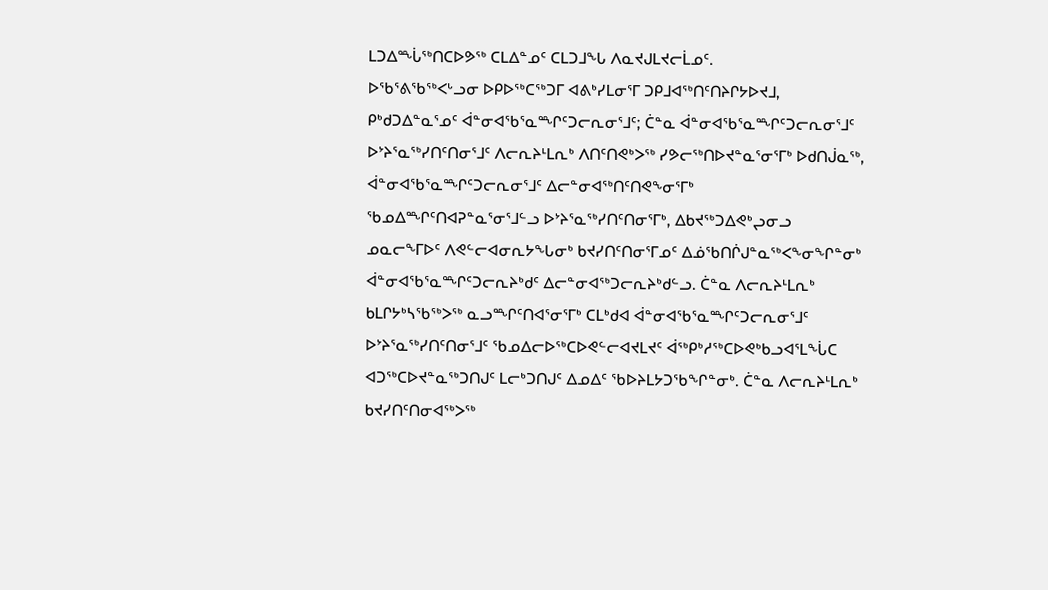ᒪᑐᐃᙶᖅᑎᑕᐅᕗᖅ ᑕᒪᐃᓐᓄᑦ ᑕᒪᑐᒧᖓ ᐱᓇᔪᒍᒪᔪᓕᒫᓄᑦ.
ᐅᖃᕐᕕᖃᖅᐸᒡᓗᓂ ᐅᑭᐅᖅᑕᖅᑐᒥ ᐊᕕᒃᓯᒪᓂᕐᒥ ᑐᑭᒧᐊᖅᑎᑦᑎᔨᒋᔭᐅᔪᒧ, ᑭᒃᑯᑐᐃᓐᓇᕐᓄᑦ ᐋᓐᓂᐊᖃᕐᓇᙱᑦᑐᓕᕆᓂᕐᒧᑦ; ᑖᓐᓇ ᐋᓐᓂᐊᖃᕐᓇᙱᑦᑐᓕᕆᓂᕐᒧᑦ ᐅᔾᔨᕐᓇᖅᓯᑎᑦᑎᓂᕐᒧᑦ ᐱᓕᕆᔨᒻᒪᕆᒃ ᐱᑎᑦᑎᕙᒃᐳᖅ ᓯᕗᓕᖅᑎᐅᔪᓐᓇᕐᓂᕐᒥᒃ ᐅᑯᑎᒎᓇᖅ, ᐋᓐᓂᐊᖃᕐᓇᙱᑦᑐᓕᕆᓂᕐᒧᑦ ᐃᓕᓐᓂᐊᖅᑎᑦᑎᕙᖕᓂᕐᒥᒃ ᖃᓄᐃᙱᑦᑎᐊᕈᓐᓇᕐᓂᕐᒧᓪᓗ ᐅᔾᔨᕐᓇᖅᓯᑎᑦᑎᓂᕐᒥᒃ, ᐃᑲᔪᖅᑐᐃᕙᒃᖢᓂᓗ ᓄᓇᓕᖕᒥᐅᑦ ᐱᕙᓪᓕᐊᓂᕆᔭᖓᓂᒃ ᑲᔪᓯᑎᑦᑎᓂᕐᒥᓄᑦ ᐃᓅᖃᑎᒌᒍᓐᓇᖅᐸᖕᓂᖏᓐᓂᒃ ᐋᓐᓂᐊᖃᕐᓇᙱᑦᑐᓕᕆᔨᒃᑯᑦ ᐃᓕᓐᓂᐊᖅᑐᓕᕆᔨᒃᑯᓪᓗ. ᑖᓐᓇ ᐱᓕᕆᔨᒻᒪᕆᒃ ᑲᒪᒋᔭᒃᓴᖃᖅᐳᖅ ᓇᓗᙱᑦᑎᐊᕐᓂᕐᒥᒃ ᑕᒪᒃᑯᐊ ᐋᓐᓂᐊᖃᕐᓇᙱᑦᑐᓕᕆᓂᕐᒧᑦ ᐅᔾᔨᕐᓇᖅᓯᑎᑦᑎᓂᕐᒧᑦ ᖃᓄᐃᓕᐅᖅᑕᐅᕙᓪᓕᐊᔪᒪᔪᑦ ᐋᖅᑭᒃᓱᖅᑕᐅᕙᒃᑲᓗᐊᕐᒪᖔᑕ ᐊᑐᖅᑕᐅᔪᓐᓇᖅᑐᑎᒍᑦ ᒪᓕᒃᑐᑎᒍᑦ ᐃᓄᐃᑦ ᖃᐅᔨᒪᔭᑐᖃᖏᓐᓂᒃ. ᑖᓐᓇ ᐱᓕᕆᔨᒻᒪᕆᒃ ᑲᔪᓯᑎᑦᑎᓂᐊᖅᐳᖅ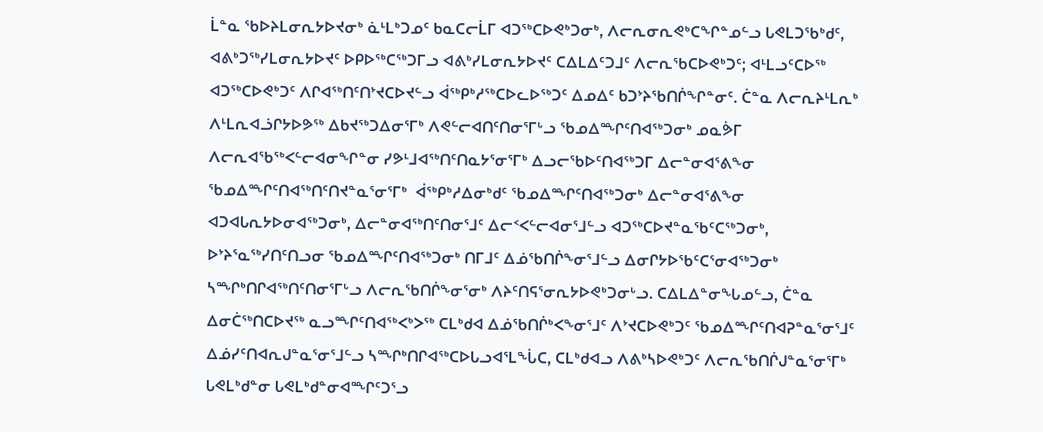ᒫᓐᓇ ᖃᐅᔨᒪᓂᕆᔭᐅᔪᓂᒃ ᓈᒻᒪᒃᑐᓄᑦ ᑲᓇᑕᓕᒫᒥ ᐊᑐᖅᑕᐅᕙᒃᑐᓂᒃ, ᐱᓕᕆᓂᕆᕙᒃᑕᖏᓐᓄᓪᓗ ᒐᕙᒪᑐᖃᒃᑯᑦ, ᐊᕕᒃᑐᖅᓯᒪᓂᕆᔭᐅᔪᑦ ᐅᑭᐅᖅᑕᖅᑐᒥᓗ ᐊᕕᒃᓯᒪᓂᕆᔭᐅᔪᑦ ᑕᐃᒪᐃᑦᑐᒧᑦ ᐱᓕᕆᖃᑕᐅᕙᒃᑐᑦ; ᐊᒻᒪᓗᑦᑕᐅᖅ ᐊᑐᖅᑕᐅᕙᒃᑐᑦ ᐱᒋᐊᖅᑎᑦᑎᔾᔪᑕᐅᔪᓪᓗ ᐋᖅᑭᒃᓱᖅᑕᐅᓚᐅᖅᑐᑦ ᐃᓄᐃᑦ ᑲᑐᔾᔨᖃᑎᒌᖏᓐᓂᑦ. ᑖᓐᓇ ᐱᓕᕆᔨᒻᒪᕆᒃ ᐱᒻᒪᕆᐊᓘᒋᔭᐅᕗᖅ ᐃᑲᔪᖅᑐᐃᓂᕐᒥᒃ ᐱᕙᓪᓕᐊᑎᑦᑎᓂᕐᒥᒡᓗ ᖃᓄᐃᙱᑦᑎᐊᖅᑐᓂᒃ ᓄᓇᕘᒥ ᐱᓕᕆᐊᖃᖅᐸᓪᓕᐊᓂᖏᓐᓂ ᓯᕗᒻᒧᐊᖅᑎᑦᑎᓇᔭᕐᓂᕐᒥᒃ ᐃᓗᓕᖃᐅᑦᑎᐊᖅᑐᒥ ᐃᓕᓐᓂᐊᕐᕕᖕᓂ ᖃᓄᐃᙱᑦᑎᐊᖅᑎᑦᑎᔪᓐᓇᕐᓂᕐᒥᒃ  ᐋᖅᑭᒃᓱᐃᓂᒃᑯᑦ ᖃᓄᐃᙱᑦᑎᐊᖅᑐᓂᒃ ᐃᓕᓐᓂᐊᕐᕕᖕᓂ ᐊᑐᐊᒐᕆᔭᐅᓂᐊᖅᑐᓂᒃ, ᐃᓕᓐᓂᐊᖅᑎᑦᑎᓂᕐᒧᑦ ᐃᓕᑉᐸᓪᓕᐊᓂᕐᒧᓪᓗ ᐊᑐᖅᑕᐅᔪᓐᓇᖃᑦᑕᖅᑐᓂᒃ, ᐅᔾᔨᕐᓇᖅᓯᑎᑦᑎᓗᓂ ᖃᓄᐃᙱᑦᑎᐊᖅᑐᓂᒃ ᑎᒥᒧᑦ ᐃᓅᖃᑎᒌᖕᓂᕐᒧᓪᓗ ᐃᓂᒋᔭᐅᖃᑦᑕᕐᓂᐊᖅᑐᓂᒃ ᓴᙱᒃᑎᒋᐊᖅᑎᑦᑎᓂᕐᒥᒡᓗ ᐱᓕᕆᖃᑎᒌᖕᓂᕐᓂᒃ ᐱᔨᑦᑎᕋᕐᓂᕆᔭᐅᕙᒃᑐᓂᒡᓗ. ᑕᐃᒪᐃᓐᓂᖓᓄᓪᓗ, ᑖᓐᓇ ᐃᓂᑖᖅᑎᑕᐅᔪᖅ ᓇᓗᙱᑦᑎᐊᖅᐸᒃᐳᖅ ᑕᒪᒃᑯᐊ ᐃᓅᖃᑎᒌᒃᐸᖕᓂᕐᒧᑦ ᐱᔾᔪᑕᐅᕙᒃᑐᑦ ᖃᓄᐃᙱᑦᑎᐊᕈᓐᓇᕐᓂᕐᒧᑦ ᐃᓅᓯᑦᑎᐊᕆᒍᓐᓇᕐᓂᕐᒧᓪᓗ ᓴᙱᒃᑎᒋᐊᖅᑕᐅᒐᓗᐊᕐᒪᖔᑕ, ᑕᒪᒃᑯᐊᓗ ᐱᕕᒃᓴᐅᕙᒃᑐᑦ ᐱᓕᕆᖃᑎᒌᒍᓐᓇᕐᓂᕐᒥᒃ ᒐᕙᒪᒃᑯᓐᓂ ᒐᕙᒪᒃᑯᓐᓂᐊᙱᑦᑐᕐᓗ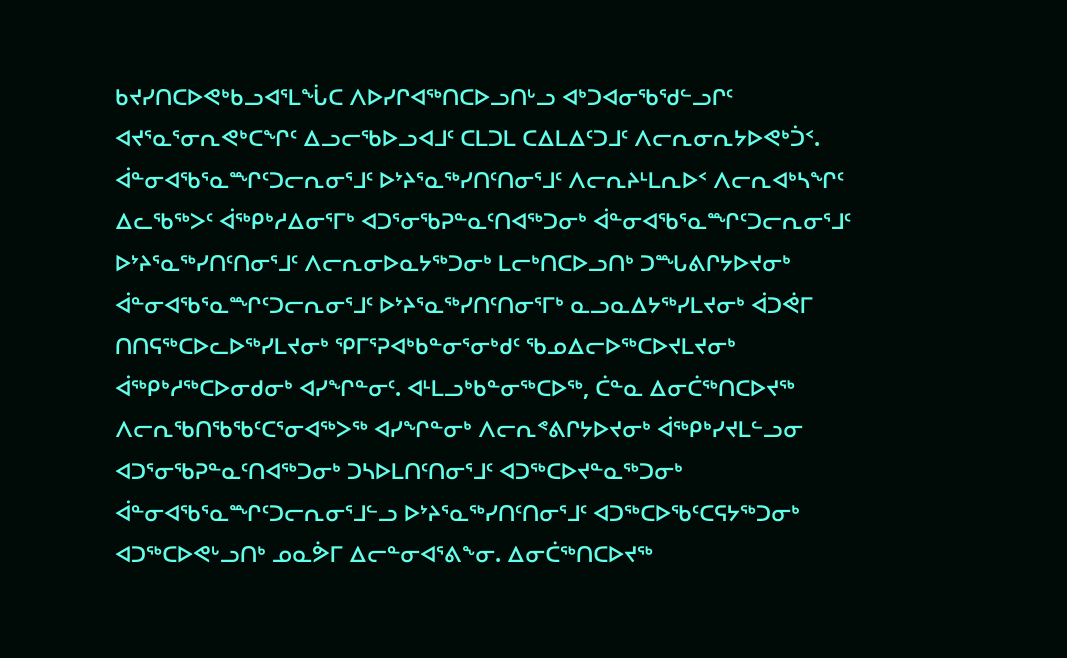ᑲᔪᓯᑎᑕᐅᕙᒃᑲᓗᐊᕐᒪᖔᑕ ᐱᐅᓯᒋᐊᖅᑎᑕᐅᓗᑎᒡᓗ ᐊᒃᑐᐊᓂᖃᖁᓪᓗᒋᑦ ᐊᔪᕐᓇᕐᓂᕆᕙᒃᑕᖏᑦ ᐃᓗᓕᖃᐅᓗᐊᒧᑦ ᑕᒪᑐᒪ ᑕᐃᒪᐃᑦᑐᒧᑦ ᐱᓕᕆᓂᕆᔭᐅᕙᒃᑑᑉ.
ᐋᓐᓂᐊᖃᕐᓇᙱᑦᑐᓕᕆᓂᕐᒧᑦ ᐅᔾᔨᕐᓇᖅᓯᑎᑦᑎᓂᕐᒧᑦ ᐱᓕᕆᔨᒻᒪᕆᐅᑉ ᐱᓕᕆᐊᒃᓴᖏᑦ ᐃᓚᖃᖅᐳᑦ ᐋᖅᑭᒃᓱᐃᓂᕐᒥᒃ ᐊᑐᕐᓂᖃᕈᓐᓇᑦᑎᐊᖅᑐᓂᒃ ᐋᓐᓂᐊᖃᕐᓇᙱᑦᑐᓕᕆᓂᕐᒧᑦ ᐅᔾᔨᕐᓇᖅᓯᑎᑦᑎᓂᕐᒧᑦ ᐱᓕᕆᓂᐅᓇᔭᖅᑐᓂᒃ ᒪᓕᒃᑎᑕᐅᓗᑎᒃ ᑐᙵᕕᒋᔭᐅᔪᓂᒃ ᐋᓐᓂᐊᖃᕐᓇᙱᑦᑐᓕᕆᓂᕐᒧᑦ ᐅᔾᔨᕐᓇᖅᓯᑎᑦᑎᓂᕐᒥᒃ ᓇᓗᓇᐃᔭᖅᓯᒪᔪᓂᒃ ᐋᑐᕚᒥ ᑎᑎᕋᖅᑕᐅᓚᐅᖅᓯᒪᔪᓂᒃ ᕿᒥᕐᕈᐊᒃᑲᓐᓂᕐᓂᒃᑯᑦ ᖃᓄᐃᓕᐅᖅᑕᐅᔪᒪᔪᓂᒃ ᐋᖅᑭᒃᓱᖅᑕᐅᓂᑯᓂᒃ ᐊᓯᖏᓐᓂᑦ. ᐊᒻᒪᓗᒃᑲᓐᓂᖅᑕᐅᖅ, ᑖᓐᓇ ᐃᓂᑖᖅᑎᑕᐅᔪᖅ  ᐱᓕᕆᖃᑎᖃᖃᑦᑕᕐᓂᐊᖅᐳᖅ ᐊᓯᖏᓐᓂᒃ ᐱᓕᕆᕝᕕᒋᔭᐅᔪᓂᒃ ᐋᖅᑭᒃᓯᔪᒪᓪᓗᓂ ᐊᑐᕐᓂᖃᕈᓐᓇᑦᑎᐊᖅᑐᓂᒃ ᑐᓴᐅᒪᑎᑦᑎᓂᕐᒧᑦ ᐊᑐᖅᑕᐅᔪᓐᓇᖅᑐᓂᒃ ᐋᓐᓂᐊᖃᕐᓇᙱᑦᑐᓕᕆᓂᕐᒧᓪᓗ ᐅᔾᔨᕐᓇᖅᓯᑎᑦᑎᓂᕐᒧᑦ ᐊᑐᖅᑕᐅᖃᑦᑕᕋᔭᖅᑐᓂᒃ ᐊᑐᖅᑕᐅᕙᒡᓗᑎᒃ ᓄᓇᕘᒥ ᐃᓕᓐᓂᐊᕐᕕᖕᓂ. ᐃᓂᑖᖅᑎᑕᐅᔪᖅ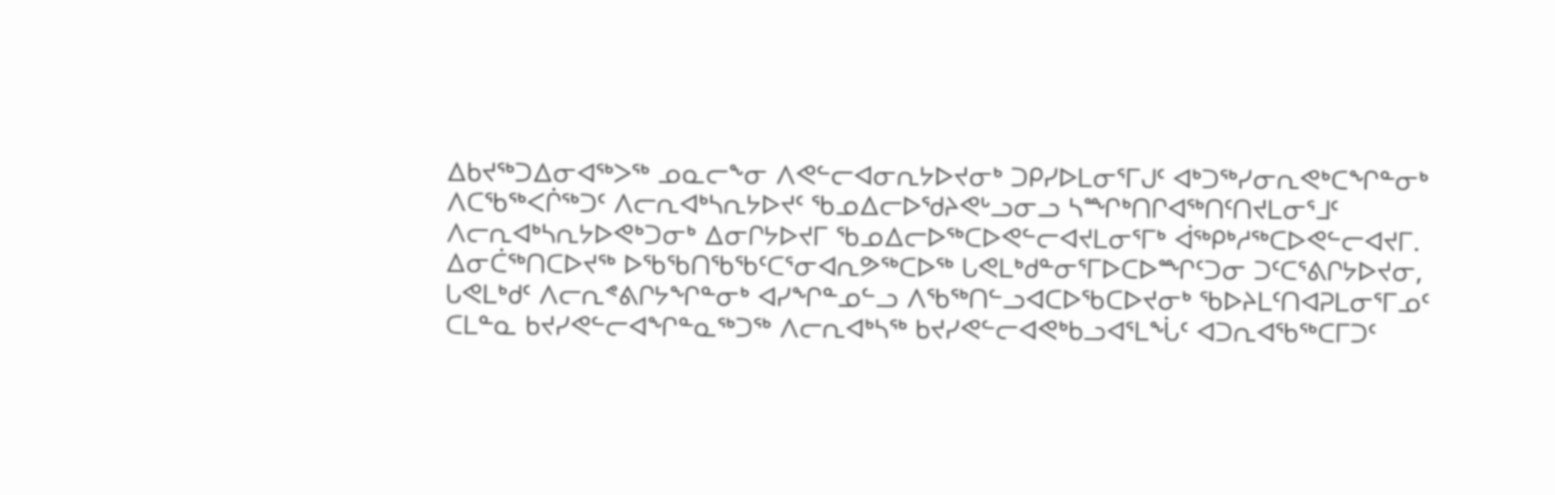ᐃᑲᔪᖅᑐᐃᓂᐊᖅᐳᖅ ᓄᓇᓕᖕᓂ ᐱᕙᓪᓕᐊᓂᕆᔭᐅᔪᓂᒃ ᑐᑭᓯᐅᒪᓂᕐᒥᒍᑦ ᐊᒃᑐᖅᓯᓂᕆᕙᒃᑕᖏᓐᓂᒃ ᐱᑕᖃᖅᐸᒌᖅᑐᑦ ᐱᓕᕆᐊᒃᓴᕆᔭᐅᔪᑦ ᖃᓄᐃᓕᐅᖁᔨᕙᒡᓗᓂᓗ ᓴᙱᒃᑎᒋᐊᖅᑎᑦᑎᔪᒪᓂᕐᒧᑦ ᐱᓕᕆᐊᒃᓴᕆᔭᐅᕙᒃᑐᓂᒃ ᐃᓂᒋᔭᐅᔪᒥ ᖃᓄᐃᓕᐅᖅᑕᐅᕙᓪᓕᐊᔪᒪᓂᕐᒥᒃ ᐋᖅᑭᒃᓱᖅᑕᐅᕙᓪᓕᐊᔪᒥ. ᐃᓂᑖᖅᑎᑕᐅᔪᖅ ᐅᖃᖃᑎᖃᖃᑦᑕᕐᓂᐊᕆᕗᖅᑕᐅᖅ ᒐᕙᒪᒃᑯᓐᓂᕐᒥᐅᑕᐅᙱᑦᑐᓂ ᑐᑦᑕᕐᕕᒋᔭᐅᔪᓂ, ᒐᕙᒪᒃᑯᑦ ᐱᓕᕆᕝᕕᒋᔭᖏᓐᓂᒃ ᐊᓯᖏᓐᓄᓪᓗ ᐱᖃᖅᑎᓪᓗᐊᑕᐅᖃᑕᐅᔪᓂᒃ ᖃᐅᔨᒪᑦᑎᐊᕈᒪᓂᕐᒥᓄᑦ ᑕᒪᓐᓇ ᑲᔪᓯᕙᓪᓕᐊᖏᓐᓇᖅᑐᖅ ᐱᓕᕆᐊᒃᓴᖅ ᑲᔪᓯᕙᓪᓕᐊᕙᒃᑲᓗᐊᕐᒪᖔᑦ ᐊᑐᕆᐊᖃᖅᑕᒥᑐᑦ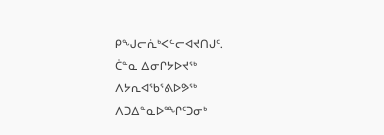ᑭᖑᓕᕇᒃᐸᓪᓕᐊᔪᑎᒍᑦ.
ᑖᓐᓇ ᐃᓂᒋᔭᐅᔪᖅ ᐱᔭᕆᐊᖃᕐᕕᐅᕗᖅ ᐱᑐᐃᓐᓇᐅᙱᑦᑐᓂᒃ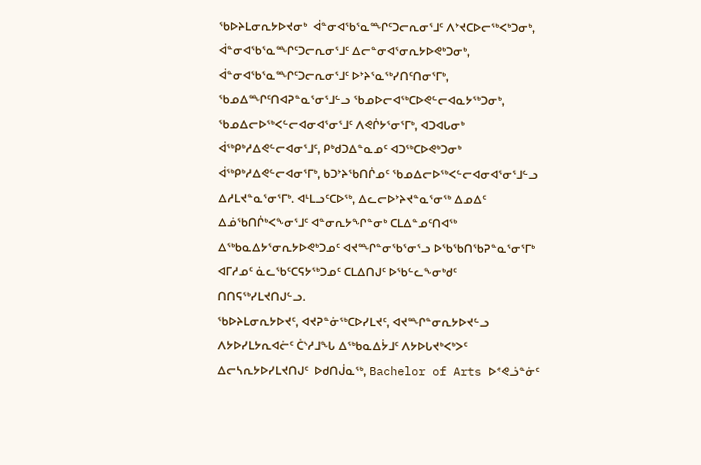ᖃᐅᔨᒪᓂᕆᔭᐅᔪᓂᒃ  ᐋᓐᓂᐊᖃᕐᓇᙱᑦᑐᓕᕆᓂᕐᒧᑦ ᐱᔾᔪᑕᐅᓕᖅᐸᒃᑐᓂᒃ, ᐋᓐᓂᐊᖃᕐᓇᙱᑦᑐᓕᕆᓂᕐᒧᑦ ᐃᓕᓐᓂᐊᕐᓂᕆᔭᐅᕙᒃᑐᓂᒃ, ᐋᓐᓂᐊᖃᕐᓇᙱᑦᑐᓕᕆᓂᕐᒧᑦ ᐅᔾᔨᕐᓇᖅᓯᑎᑦᑎᓂᕐᒥᒃ, ᖃᓄᐃᙱᑦᑎᐊᕈᓐᓇᕐᓂᕐᒧᓪᓗ ᖃᓄᐅᓕᐊᖅᑕᐅᕙᓪᓕᐊᓇᔭᖅᑐᓂᒃ, ᖃᓄᐃᓕᐅᖅᐸᓪᓕᐊᓂᐊᕐᓂᕐᒧᑦ ᐱᕙᒌᔭᕐᓂᕐᒥᒃ, ᐊᑐᐊᒐᓂᒃ ᐋᖅᑭᒃᓱᐃᕙᓪᓕᐊᓂᕐᒧᑦ, ᑭᒃᑯᑐᐃᓐᓇᓄᑦ ᐊᑐᖅᑕᐅᕙᒃᑐᓂᒃ ᐋᖅᑭᒃᓱᐃᕙᓪᓕᐊᓂᕐᒥᒃ, ᑲᑐᔾᔨᖃᑎᒌᓄᑦ ᖃᓄᐃᓕᐅᖅᐸᓪᓕᐊᓂᐊᕐᓂᕐᒧᓪᓗ ᐃᓱᒪᔪᓐᓇᕐᓂᕐᒥᒃ. ᐊᒻᒪᓗᑦᑕᐅᖅ, ᐃᓚᓕᐅᔾᔨᔪᓐᓇᕐᓂᖅ ᐃᓄᐃᑦ ᐃᓅᖃᑎᒌᒃᐸᖕᓂᕐᒧᑦ ᐊᓐᓂᕆᔭᖏᓐᓂᒃ ᑕᒪᐃᓐᓄᑦᑎᐊᖅ ᐃᖅᑲᓇᐃᔭᕐᓂᕆᔭᐅᕙᒃᑐᓄᑦ ᐊᔪᙱᓐᓂᖃᕐᓂᕐᓗ ᐅᖃᖃᑎᖃᕈᓐᓇᕐᓂᕐᒥᒃ ᐊᒥᓱᓄᑦ ᓈᓚᖃᑦᑕᕋᔭᖅᑐᓄᑦ ᑕᒪᐃᑎᒍᑦ ᐅᖃᓪᓚᖕᓂᒃᑯᑦ ᑎᑎᕋᖅᓯᒪᔪᑎᒍᓪᓗ.
ᖃᐅᔨᒪᓂᕆᔭᐅᔪᑦ, ᐊᔪᕈᓐᓃᖅᑕᐅᓯᒪᔪᑦ, ᐊᔪᙱᓐᓂᕆᔭᐅᔪᓪᓗ ᐱᔭᐅᓯᒪᔭᕆᐊᓖᑦ ᑖᔅᓱᒧᖓ ᐃᖅᑲᓇᐃᔮᒧᑦ ᐱᔭᐅᒐᔪᒃᐸᒃᐳᑦ ᐃᓕᓴᕆᔭᐅᓯᒪᔪᑎᒍᑦ  ᐅᑯᑎᒎᓇᖅ, Bachelor of Arts ᐅᕝᕙᓘᓐᓃᑦ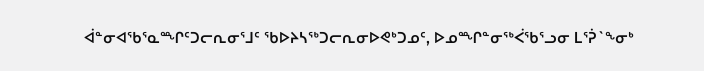ᐋᓐᓂᐊᖃᕐᓇᙱᑦᑐᓕᕆᓂᕐᒧᑦ ᖃᐅᔨᓴᖅᑐᓕᕆᓂᐅᕙᒃᑐᓄᑦ, ᐅᓄᙱᓐᓂᖅᐹᖃᕐᓗᓂ ᒪᕐᕉ`ᖕᓂᒃ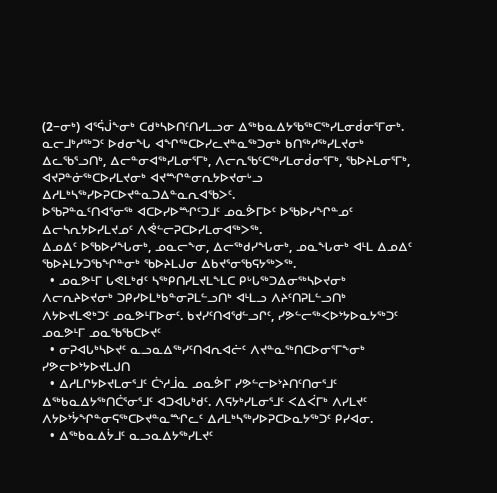(2−ᓂᒃ) ᐊᕐᕌᒎᖕᓂᒃ ᑕᑯᒃᓴᐅᑎᑦᑎᓯᒪᓗᓂ ᐃᖅᑲᓇᐃᔭᖃᖅᑕᖅᓯᒪᓂᑰᓂᕐᒥᓂᒃ.
ᓇᓕᒧᒃᓱᖅᑐᑦ ᐅᑯᓂᖓ ᐊᖏᖅᑕᐅᓯᓚᔪᓐᓇᖅᑐᓂᒃ ᑲᑎᖅᓱᖅᓯᒪᔪᓂᒃ ᐃᓚᖃᕐᓗᑎᒃ, ᐃᓕᓐᓂᐊᖅᓯᒪᓂᕐᒥᒃ, ᐱᓕᕆᖃᑦᑕᖅᓯᒪᓂᑰᓂᕐᒥᒃ, ᖃᐅᔨᒪᓂᕐᒥᒃ, ᐊᔪᕈᓐᓃᖅᑕᐅᓯᒪᔪᓂᒃ ᐊᔪᙱᓐᓂᕆᔭᐅᔪᓂᒡᓗ ᐃᓱᒪᒃᓴᖅᓯᐅᕈᑕᐅᔪᓐᓇᑐᐃᓐᓇᕆᐊᖃᐳᑦ.
ᐅᖃᕈᓐᓇᑦᑎᐊᕐᓂᖅ ᐊᑕᐅᓯᐅᙱᑦᑐᒧᑦ ᓄᓇᕘᒥᐅᑦ ᐅᖃᐅᓯᖏᓐᓄᑦ ᐃᓕᓴᕆᔭᐅᓯᒪᔪᓄᑦ ᐱᕚᓪᓕᕈᑕᐅᓯᒪᓂᐊᖅᐳᖅ.
ᐃᓄᐃᑦ ᐅᖃᐅᓯᖓᓂᒃ, ᓄᓇᓕᖕᓂ, ᐃᓕᖅᑯᓯᖓᓂᒃ, ᓄᓇᖓᓂᒃ ᐊᒻᒪ ᐃᓄᐃᑦ ᖃᐅᔨᒪᔭᑐᖃᖏᓐᓂᒃ ᖃᐅᔨᒪᒍᓂ ᐃᑲᔪᕐᓂᖃᕋᔭᖅᐳᖅ.
  • ᓄᓇᕗᒻᒥ ᒐᕙᒪᒃᑯᑦ ᓴᖅᑭᑎᓯᒪᔪᒪᖕᒪᑕ ᑭᒡᒐᖅᑐᐃᓂᖅᓴᐅᔪᓂᒃ ᐱᓕᕆᔨᐅᔪᓂᒃ ᑐᑭᓯᐅᒪᒃᑲᓐᓂᕈᒪᓪᓗᑎᒃ ᐊᒻᒪᓗ ᐱᔨᑦᑎᕈᒪᓪᓗᑎᒃ ᐱᔭᐅᔪᒪᕙᒃᑐᑦ ᓄᓇᕗᒻᒥᐅᓂᑦ. ᑲᔪᓯᑦᑎᐊᖁᓪᓗᒋᑦ, ᓯᕗᓪᓕᖅᐸᐅᔾᔭᐅᓇᔭᖅᑐᑦ ᓄᓇᕗᒻᒥ ᓄᓇᖃᖃᑕᐅᔪᑦ
  • ᓂᕈᐊᒐᒃᓴᐅᔪᑦ ᓇᓗᓇᐃᖅᓯᑦᑎᐊᕆᐊᓖᑦ ᐱᔪᓐᓇᖅᑎᑕᐅᓂᕐᒥᖕᓂᒃ ᓯᕗᓕᐅᔾᔭᐅᔪᒪᒍᑎ
  • ᐃᓱᒪᒋᔭᐅᔪᒪᓂᕐᒧᑦ ᑖᔅᓱᒨᓇ ᓄᓇᕘᒥ ᓯᕗᓪᓕᐅᔾᔨᑎᑦᑎᓂᕐᒧᑦ ᐃᖅᑲᓇᐃᔭᖅᑎᑖᕐᓂᕐᒧᑦ ᐊᑐᐊᒐᒃᑯᑦ. ᐱᕋᔭᒃᓯᒪᓂᕐᒧᑦ ᐸᐃᐹᒥᒃ ᐱᓯᒪᔪᑦ ᐱᔭᐅᔾᔮᖏᓐᓂᕋᖅᑕᐅᔪᓐᓇᙱᓚᑦ ᐃᓱᒪᒃᓴᖅᓯᐅᕈᑕᐅᓇᔭᖅᑐᑦ ᑭᓯᐊᓂ.
  • ᐃᖅᑲᓇᐃᔮᒧᑦ ᓇᓗᓇᐃᔭᖅᓯᒪᔪᑦ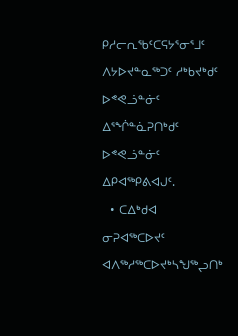ᑭᓱᓕᕆᖃᑦᑕᕋᔭᕐᓂᕐᒧᑦ ᐱᔭᐅᔪᓐᓇᖅᑐᑦ ᓱᒃᑲᔪᒃᑯᑦ ᐅᕝᕙᓘᓐᓃᑦ ᐃᕐᖐᓐᓈᕈᑎᒃᑯᑦ ᐅᕝᕙᓘᓐᓃᑦ ᐃᑭᐊᖅᑭᕕᐊᒍᑦ.
  • ᑕᐃᒃᑯᐊ ᓂᕈᐊᖅᑕᐅᔪᑦ ᐊᐱᖅᓱᖅᑕᐅᔪᒃᓴᖑᖅᖢᑎᒃ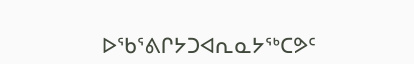ᐅᖃᕐᕕᒋᔭᑐᐊᕆᓇᔭᖅᑕᕗᑦ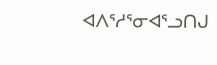ᐊᐱᕐᓱᕐᓂᐊᕐᓗᑎᒍ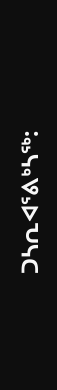ᑐᓴᕆᐊᕐᕕᒃᓴᖅ: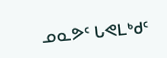ᓄᓇᕗᑦ ᒐᕙᒪᒃᑯᑦ